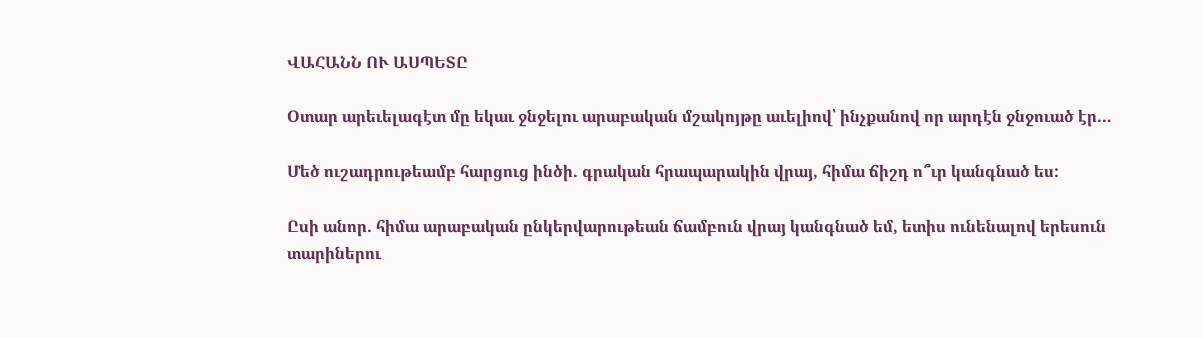ՎԱՀԱՆՆ ՈՒ ԱՍՊԵՏԸ

Օտար արեւելագէտ մը եկաւ ջնջելու արաբական մշակոյթը աւելիով՝ ինչքանով որ արդէն ջնջուած էր…

Մեծ ուշադրութեամբ հարցուց ինծի. գրական հրապարակին վրայ, հիմա ճիշդ ո՞ւր կանգնած ես:

Ըսի անոր. հիմա արաբական ընկերվարութեան ճամբուն վրայ կանգնած եմ, ետիս ունենալով երեսուն տարիներու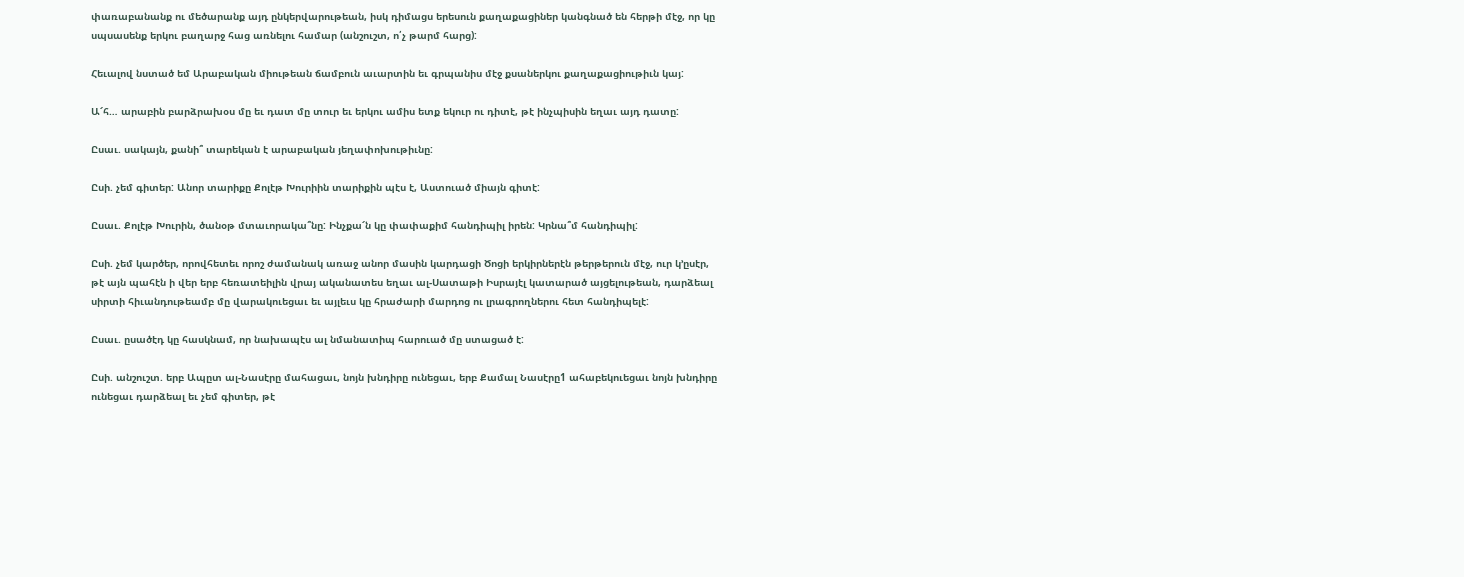փառաբանանք ու մեծարանք այդ ընկերվարութեան, իսկ դիմացս երեսուն քաղաքացիներ կանգնած են հերթի մէջ, որ կը սպսասենք երկու բաղարջ հաց առնելու համար (անշուշտ, ո՛չ թարմ հարց):

Հեւալով նստած եմ Արաբական միութեան ճամբուն աւարտին եւ գրպանիս մէջ քսաներկու քաղաքացիութիւն կայ:

Ա՜հ… արաբին բարձրախօս մը եւ դատ մը տուր եւ երկու ամիս ետք եկուր ու դիտէ, թէ ինչպիսին եղաւ այդ դատը:

Ըսաւ. սակայն, քանի՞ տարեկան է արաբական յեղափոխութիւնը:

Ըսի. չեմ գիտեր: Անոր տարիքը Քոլէթ Խուրիին տարիքին պէս է, Աստուած միայն գիտէ:

Ըսաւ. Քոլէթ Խուրին, ծանօթ մտաւորակա՞նը: Ինչքա՜ն կը փափաքիմ հանդիպիլ իրեն: Կրնա՞մ հանդիպիլ:

Ըսի. չեմ կարծեր, որովհետեւ որոշ ժամանակ առաջ անոր մասին կարդացի Ծոցի երկիրներէն թերթերուն մէջ, ուր կ՚ըսէր, թէ այն պահէն ի վեր երբ հեռատեիլին վրայ ականատես եղաւ ալ-Սատաթի Իսրայէլ կատարած այցելութեան, դարձեալ սիրտի հիւանդութեամբ մը վարակուեցաւ եւ այլեւս կը հրաժարի մարդոց ու լրագրողներու հետ հանդիպելէ:

Ըսաւ. ըսածէդ կը հասկնամ, որ նախապէս ալ նմանատիպ հարուած մը ստացած է:

Ըսի. անշուշտ. երբ Ապըտ ալ-Նասէրը մահացաւ, նոյն խնդիրը ունեցաւ, երբ Քամալ Նասէրը1 ահաբեկուեցաւ նոյն խնդիրը ունեցաւ դարձեալ եւ չեմ գիտեր, թէ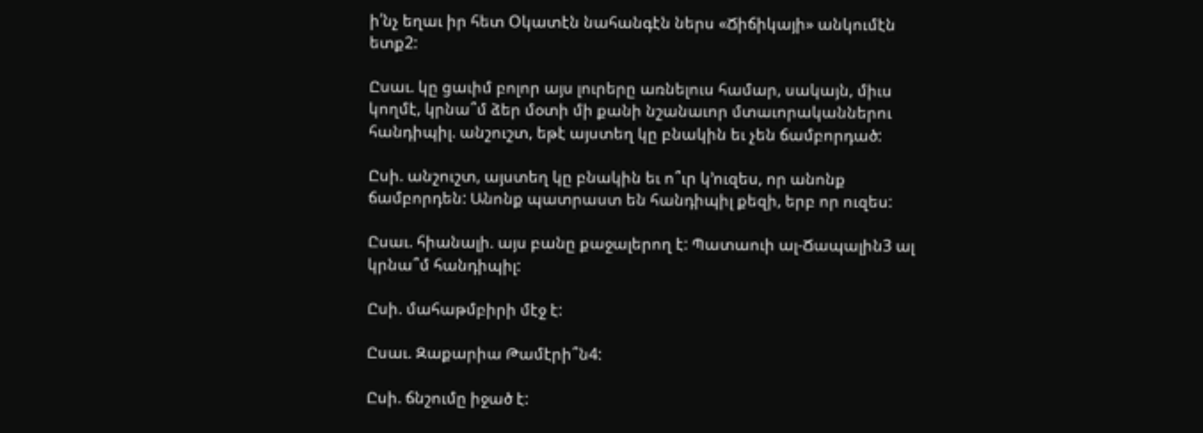ի՛նչ եղաւ իր հետ Oկատէն նահանգէն ներս «Ճիճիկայի» անկումէն ետք2:

Ըսաւ. կը ցաւիմ բոլոր այս լուրերը առնելուս համար, սակայն, միւս կողմէ, կրնա՞մ ձեր մօտի մի քանի նշանաւոր մտաւորականներու հանդիպիլ. անշուշտ, եթէ այստեղ կը բնակին եւ չեն ճամբորդած:

Ըսի. անշուշտ, այստեղ կը բնակին եւ ո՞ւր կ՚ուզես, որ անոնք ճամբորդեն: Անոնք պատրաստ են հանդիպիլ քեզի, երբ որ ուզես:

Ըսաւ. հիանալի. այս բանը քաջալերող է: Պատաուի ալ-Ճապալին3 ալ կրնա՞մ հանդիպիլ:

Ըսի. մահաթմբիրի մէջ է:

Ըսաւ. Զաքարիա Թամէրի՞ն4:

Ըսի. ճնշումը իջած է: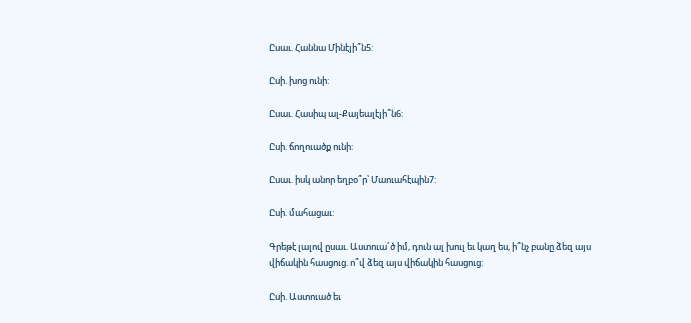Ըսաւ. Հաննա Մինէյի՞ն5:

Ըսի. խոց ունի:

Ըսաւ. Հասիպ ալ-Քայեալէյի՞ն6:

Ըսի. ճողուածք ունի:

Ըսաւ. իսկ անոր եղբօ՞ր՝ Մաուահէպին7:

Ըսի. մահացաւ:

Գրեթէ լալով ըսաւ. Աստուա՜ծ իմ, դուն ալ խուլ եւ կաղ ես, ի՞նչ բանը ձեզ այս վիճակին հասցուց. ո՞վ ձեզ այս վիճակին հասցուց:

Ըսի. Աստուած եւ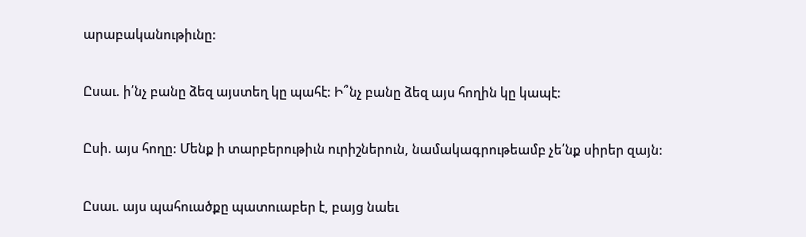արաբականութիւնը:

Ըսաւ. ի՛նչ բանը ձեզ այստեղ կը պահէ: Ի՞նչ բանը ձեզ այս հողին կը կապէ:

Ըսի. այս հողը: Մենք ի տարբերութիւն ուրիշներուն, նամակագրութեամբ չե՛նք սիրեր զայն:

Ըսաւ. այս պահուածքը պատուաբեր է, բայց նաեւ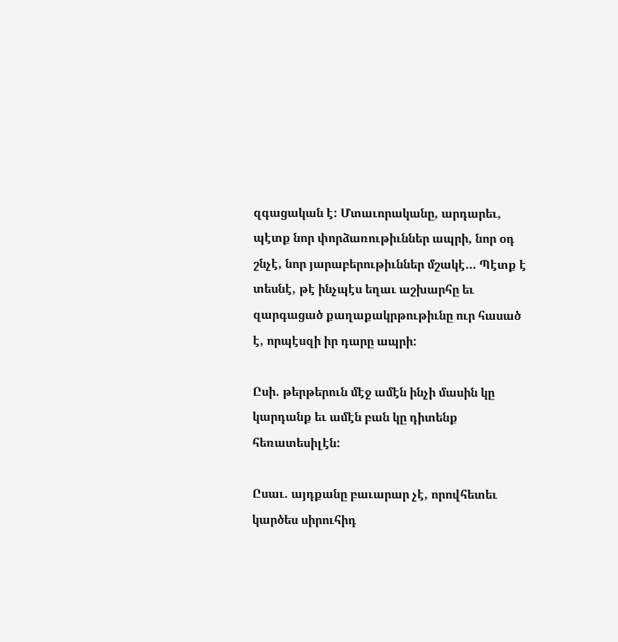զգացական է: Մտաւորականը, արդարեւ, պէտք նոր փորձառութիւններ ապրի, նոր օդ շնչէ, նոր յարաբերութիւններ մշակէ… Պէտք է տեսնէ, թէ ինչպէս եղաւ աշխարհը եւ զարգացած քաղաքակրթութիւնը ուր հասած է, որպէսզի իր դարը ապրի:

Ըսի. թերթերուն մէջ ամէն ինչի մասին կը կարդանք եւ ամէն բան կը դիտենք հեռատեսիլէն:

Ըսաւ. այդքանը բաւարար չէ, որովհետեւ կարծես սիրուհիդ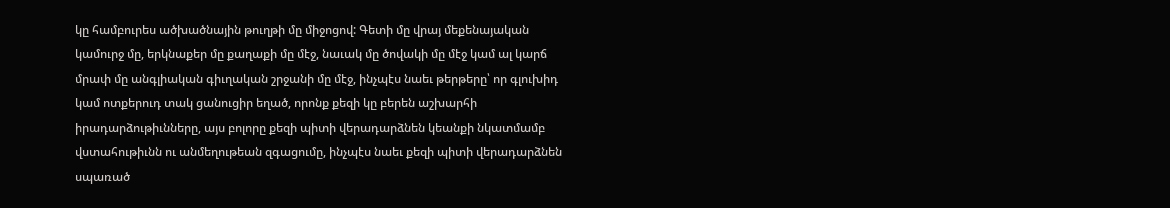կը համբուրես ածխածնային թուղթի մը միջոցով: Գետի մը վրայ մեքենայական կամուրջ մը, երկնաքեր մը քաղաքի մը մէջ, նաւակ մը ծովակի մը մէջ կամ ալ կարճ մրափ մը անգլիական գիւղական շրջանի մը մէջ, ինչպէս նաեւ թերթերը՝ որ գլուխիդ կամ ոտքերուդ տակ ցանուցիր եղած, որոնք քեզի կը բերեն աշխարհի իրադարձութիւնները, այս բոլորը քեզի պիտի վերադարձնեն կեանքի նկատմամբ վստահութիւնն ու անմեղութեան զգացումը, ինչպէս նաեւ քեզի պիտի վերադարձնեն սպառած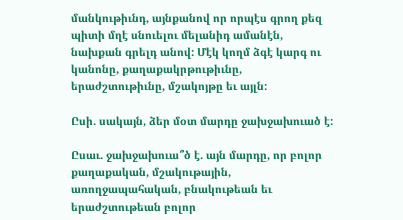մանկութիւնդ, այնքանով որ որպէս գրող քեզ պիտի մղէ սնուելու մելանիդ ամանէն, նախքան գրելդ անով: Մէկ կողմ ձգէ կարգ ու կանոնը, քաղաքակրթութիւնը, երաժշտութիւնը, մշակոյթը եւ այլն:

Ըսի. սակայն, ձեր մօտ մարդը ջախջախուած է:

Ըսաւ. ջախջախուա՞ծ է. այն մարդը, որ բոլոր քաղաքական, մշակութային, առողջապահական, բնակութեան եւ երաժշտութեան բոլոր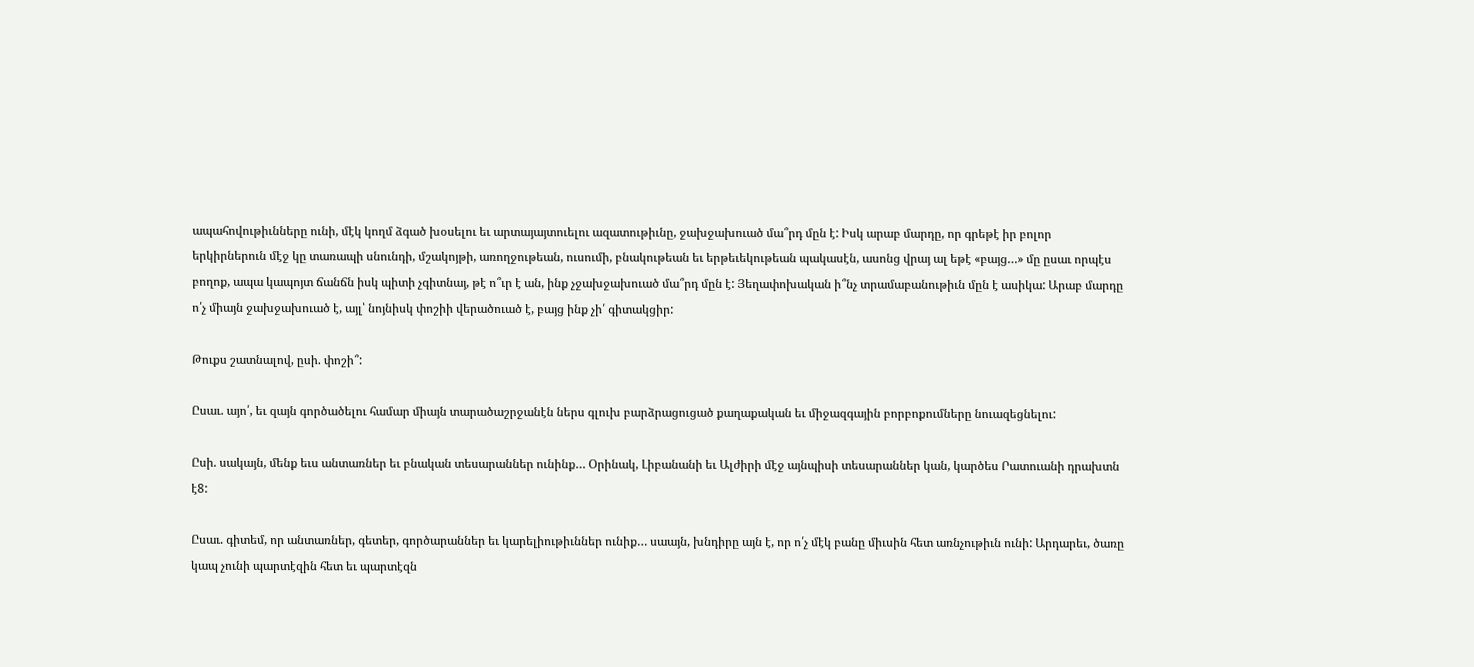ապահովութիւնները ունի, մէկ կողմ ձգած խօսելու եւ արտայայտուելու ազատութիւնը, ջախջախուած մա՞րդ մըն է: Իսկ արաբ մարդը, որ գրեթէ իր բոլոր երկիրներուն մէջ կը տառապի սնունդի, մշակոյթի, առողջութեան, ուսումի, բնակութեան եւ երթեւեկութեան պակասէն, ասոնց վրայ ալ եթէ «բայց…» մը ըսաւ որպէս բողոք, ապա կապոյտ ճանճն իսկ պիտի չգիտնայ, թէ ո՞ւր է ան, ինք չջախջախուած մա՞րդ մըն է: Յեղափոխական ի՞նչ տրամաբանութիւն մըն է ասիկա: Արաբ մարդը ո՛չ միայն ջախջախուած է, այլ՝ նոյնիսկ փոշիի վերածուած է, բայց ինք չի՛ գիտակցիր:

Թուքս շատնալով, ըսի. փոշի՞:

Ըսաւ. այո՛, եւ զայն գործածելու համար միայն տարածաշրջանէն ներս գլուխ բարձրացուցած քաղաքական եւ միջազգային բորբոքումները նուազեցնելու:

Ըսի. սակայն, մենք եւս անտառներ եւ բնական տեսարաններ ունինք… Օրինակ, Լիբանանի եւ Ալժիրի մէջ այնպիսի տեսարաններ կան, կարծես Րատուանի դրախտն է8:

Ըսաւ. գիտեմ, որ անտառներ, գետեր, գործարաններ եւ կարելիութիւններ ունիք… սաայն, խնդիրը այն է, որ ո՛չ մէկ բանը միւսին հետ առնչութիւն ունի: Արդարեւ, ծառը կապ չունի պարտէզին հետ եւ պարտէզն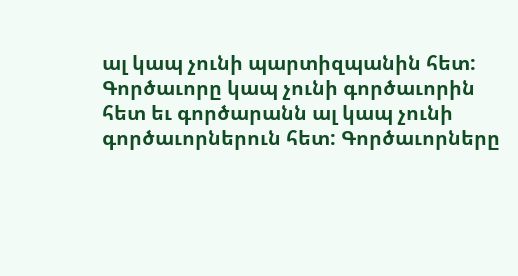ալ կապ չունի պարտիզպանին հետ: Գործաւորը կապ չունի գործաւորին հետ եւ գործարանն ալ կապ չունի գործաւորներուն հետ: Գործաւորները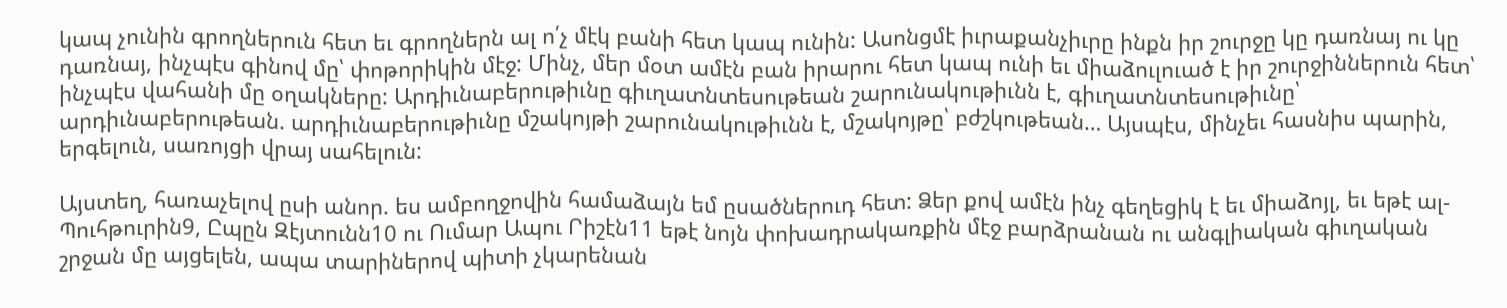կապ չունին գրողներուն հետ եւ գրողներն ալ ո՛չ մէկ բանի հետ կապ ունին: Ասոնցմէ իւրաքանչիւրը ինքն իր շուրջը կը դառնայ ու կը դառնայ, ինչպէս գինով մը՝ փոթորիկին մէջ: Մինչ, մեր մօտ ամէն բան իրարու հետ կապ ունի եւ միաձուլուած է իր շուրջիններուն հետ՝ ինչպէս վահանի մը օղակները: Արդիւնաբերութիւնը գիւղատնտեսութեան շարունակութիւնն է, գիւղատնտեսութիւնը՝ արդիւնաբերութեան. արդիւնաբերութիւնը մշակոյթի շարունակութիւնն է, մշակոյթը՝ բժշկութեան… Այսպէս, մինչեւ հասնիս պարին, երգելուն, սառոյցի վրայ սահելուն:

Այստեղ, հառաչելով ըսի անոր. ես ամբողջովին համաձայն եմ ըսածներուդ հետ: Ձեր քով ամէն ինչ գեղեցիկ է եւ միաձոյլ, եւ եթէ ալ-Պուհթուրին9, Ըպըն Զէյտունն10 ու Ումար Ապու Րիշէն11 եթէ նոյն փոխադրակառքին մէջ բարձրանան ու անգլիական գիւղական շրջան մը այցելեն, ապա տարիներով պիտի չկարենան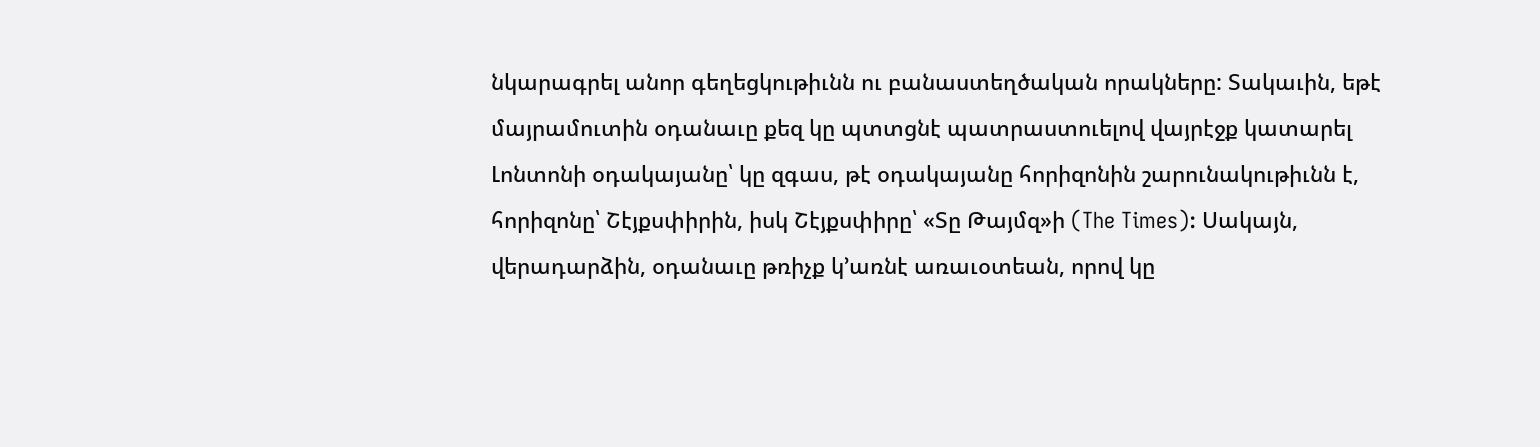նկարագրել անոր գեղեցկութիւնն ու բանաստեղծական որակները: Տակաւին, եթէ մայրամուտին օդանաւը քեզ կը պտտցնէ պատրաստուելով վայրէջք կատարել Լոնտոնի օդակայանը՝ կը զգաս, թէ օդակայանը հորիզոնին շարունակութիւնն է, հորիզոնը՝ Շէյքսփիրին, իսկ Շէյքսփիրը՝ «Տը Թայմզ»ի (The Times): Սակայն, վերադարձին, օդանաւը թռիչք կ՚առնէ առաւօտեան, որով կը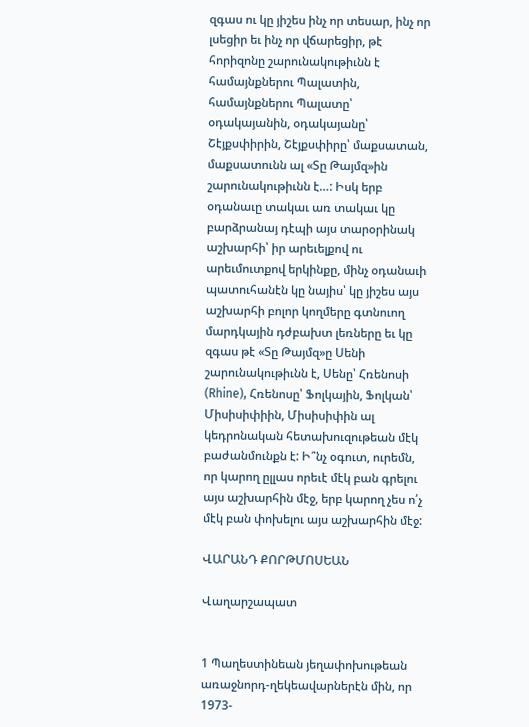զգաս ու կը յիշես ինչ որ տեսար, ինչ որ լսեցիր եւ ինչ որ վճարեցիր, թէ հորիզոնը շարունակութիւնն է համայնքներու Պալատին, համայնքներու Պալատը՝ օդակայանին, օդակայանը՝ Շէյքսփիրին, Շէյքսփիրը՝ մաքսատան, մաքսատունն ալ «Տը Թայմզ»ին շարունակութիւնն է…: Իսկ երբ օդանաւը տակաւ առ տակաւ կը բարձրանայ դէպի այս տարօրինակ աշխարհի՝ իր արեւելքով ու արեւմուտքով երկինքը, մինչ օդանաւի պատուհանէն կը նայիս՝ կը յիշես այս աշխարհի բոլոր կողմերը գտնուող մարդկային դժբախտ լեռները եւ կը զգաս թէ «Տը Թայմզ»ը Սենի շարունակութիւնն է, Սենը՝ Հռենոսի (Rhine), Հռենոսը՝ Ֆոլկային, Ֆոլկան՝ Միսիսիփիին, Միսիսիփին ալ կեդրոնական հետախուզութեան մէկ բաժանմունքն է: Ի՞նչ օգուտ, ուրեմն, որ կարող ըլլաս որեւէ մէկ բան գրելու այս աշխարհին մէջ, երբ կարող չես ո՛չ մէկ բան փոխելու այս աշխարհին մէջ:

ՎԱՐԱՆԴ ՔՈՐԹՄՈՍԵԱՆ

Վաղարշապատ


1 Պաղեստինեան յեղափոխութեան առաջնորդ-ղեկեավարներէն մին, որ 1973-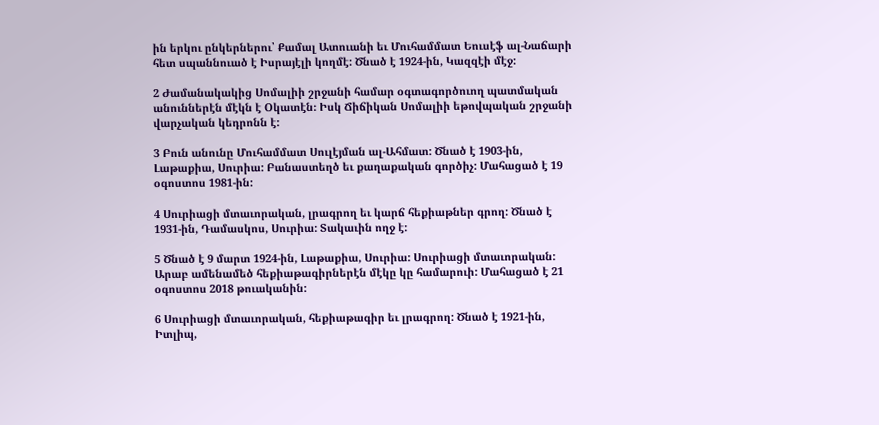ին երկու ընկերներու՝ Քամալ Ատուանի եւ Մուհամմատ Եուսէֆ ալ-Նաճարի հետ սպաննուած է Իսրայէլի կողմէ: Ծնած է 1924-ին, Կազզէի մէջ:

2 Ժամանակակից Սոմալիի շրջանի համար օգտագործուող պատմական անուններէն մէկն է Օկատէն։ Իսկ Ճիճիկան Սոմալիի եթովպական շրջանի վարչական կեդրոնն է:

3 Բուն անունը Մուհամմատ Սուլէյման ալ-Ահմատ: Ծնած է 1903-ին, Լաթաքիա, Սուրիա: Բանաստեղծ եւ քաղաքական գործիչ: Մահացած է 19 օգոստոս 1981-ին:

4 Սուրիացի մտաւորական, լրագրող եւ կարճ հեքիաթներ գրող: Ծնած է 1931-ին, Դամասկոս, Սուրիա: Տակաւին ողջ է:

5 Ծնած է 9 մարտ 1924-ին, Լաթաքիա, Սուրիա: Սուրիացի մտաւորական: Արաբ ամենամեծ հեքիաթագիրներէն մէկը կը համարուի: Մահացած է 21 օգոստոս 2018 թուականին:

6 Սուրիացի մտաւորական, հեքիաթագիր եւ լրագրող: Ծնած է 1921-ին, Իտլիպ,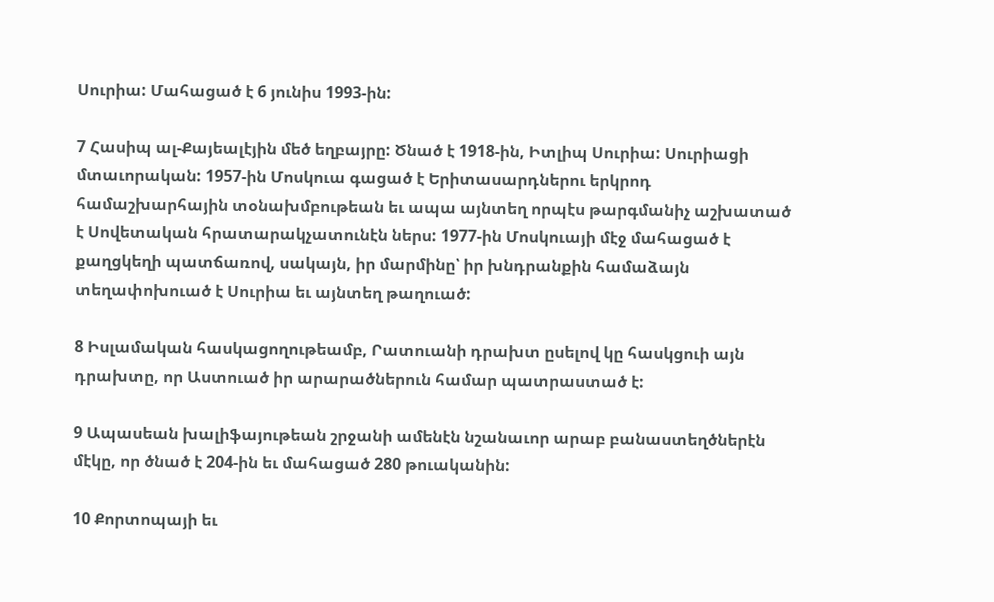Սուրիա: Մահացած է 6 յունիս 1993-ին:

7 Հասիպ ալ-Քայեալէյին մեծ եղբայրը: Ծնած է 1918-ին, Իտլիպ Սուրիա: Սուրիացի մտաւորական: 1957-ին Մոսկուա գացած է Երիտասարդներու երկրոդ համաշխարհային տօնախմբութեան եւ ապա այնտեղ որպէս թարգմանիչ աշխատած է Սովետական հրատարակչատունէն ներս: 1977-ին Մոսկուայի մէջ մահացած է քաղցկեղի պատճառով, սակայն, իր մարմինը՝ իր խնդրանքին համաձայն տեղափոխուած է Սուրիա եւ այնտեղ թաղուած:

8 Իսլամական հասկացողութեամբ, Րատուանի դրախտ ըսելով կը հասկցուի այն դրախտը, որ Աստուած իր արարածներուն համար պատրաստած է:

9 Ապասեան խալիֆայութեան շրջանի ամենէն նշանաւոր արաբ բանաստեղծներէն մէկը, որ ծնած է 204-ին եւ մահացած 280 թուականին:

10 Քորտոպայի եւ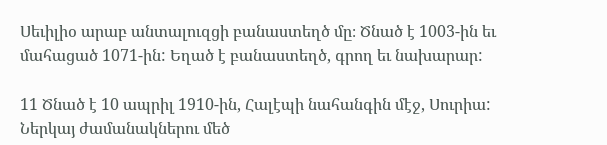Սեւիլիօ արաբ անտալուզցի բանաստեղծ մը։ Ծնած է 1003-ին եւ մահացած 1071-ին: Եղած է բանաստեղծ, գրող եւ նախարար:

11 Ծնած է 10 ապրիլ 1910-ին, Հալէպի նահանգին մէջ, Սուրիա: Ներկայ ժամանակներու մեծ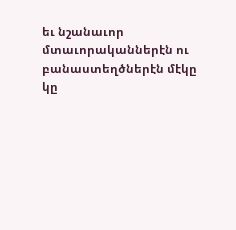եւ նշանաւոր մտաւորականներէն ու բանաստեղծներէն մէկը կը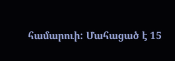համարուի: Մահացած է 15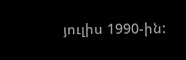յուլիս 1990-ին: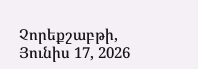Չորեքշաբթի, Յունիս 17, 2026